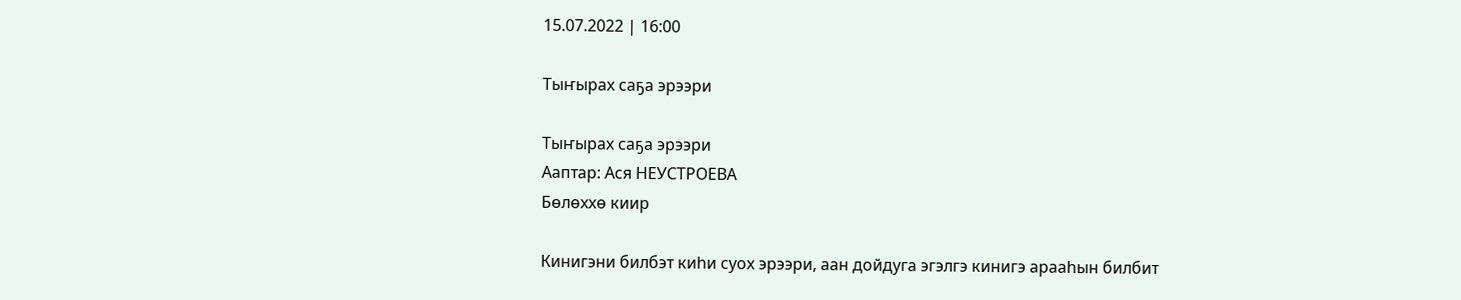15.07.2022 | 16:00

Тыҥырах саҕа эрээри

Тыҥырах саҕа эрээри
Ааптар: Ася НЕУСТРОЕВА
Бөлөххө киир

Кинигэни билбэт киһи суох эрээри, аан дойдуга эгэлгэ кинигэ арааһын билбит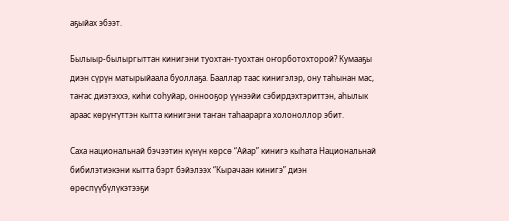аҕыйах эбээт.

Былыыр-былыргыттан кинигэни туохтан-туохтан оҥорботохторой? Кумааҕы диэн сүрүн матырыйаала буоллаҕа. Бааллар таас кинигэлэр, ону таһынан мас, таҥас диэтэххэ, киһи соһуйар, оннооҕор үүнээйи сэбирдэхтэриттэн, аһылык араас көрүҥүттэн кытта кинигэни таҥан таһаарарга холоноллор эбит.

Саха национальнай бэчээтин күнүн көрсө “Айар” кинигэ кыһата Национальнай бибилэтиэкэни кытта бэрт бэйэлээх “Кырачаан кинигэ” диэн өрөспүүбүлүкэтээҕи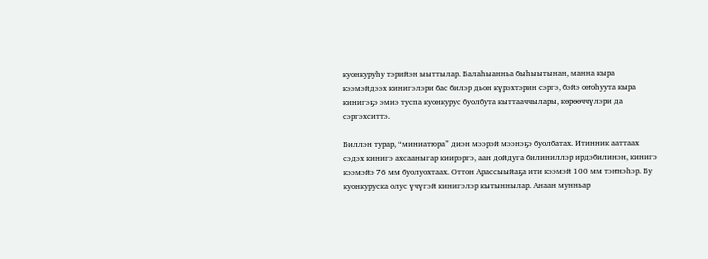куонкуруһу тэрийэн ыыттылар. Балаһыанньа быһыытынан, манна кыра кээмэйдээх кинигэлэри бас билэр дьон күрэхтэрин сэргэ, бэйэ оҥоһуута кыра кинигэҕэ эмиэ туспа куонкурус буолбута кыттааччылары, көрөөччүлэри да сэргэхситтэ.

Биллэн турар, “миниатюра” диэн мээрэй мээнэҕэ буолбатах. Итинник ааттаах сэдэх кинигэ ахсааныгар киирэргэ, аан дойдуга билиниллэр ирдэбилинэн, кинигэ кээмэйэ 76 мм буолуохтаах. Оттон Арассыыйаҕа ити кээмэй 100 мм тэҥнэһэр. Бу куонкуруска олус үчүгэй кинигэлэр кытыннылар. Анаан мунньар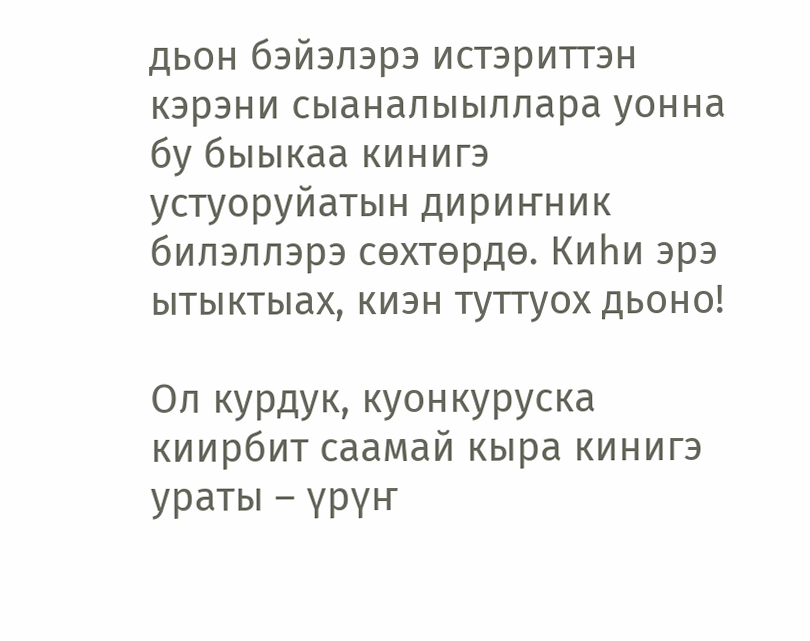дьон бэйэлэрэ истэриттэн кэрэни сыаналыыллара уонна бу быыкаа кинигэ устуоруйатын дириҥник билэллэрэ сөхтөрдө. Киһи эрэ ытыктыах, киэн туттуох дьоно!

Ол курдук, куонкуруска киирбит саамай кыра кинигэ ураты – үрүҥ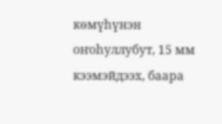көмүһүнэн оҥоһуллубут, 15 мм кээмэйдээх, баара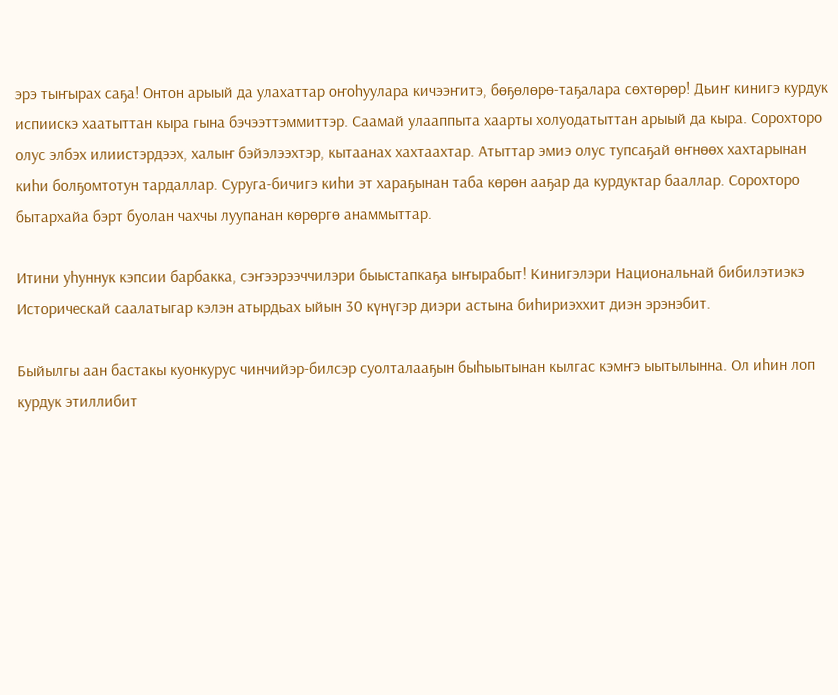эрэ тыҥырах саҕа! Онтон арыый да улахаттар оҥоһуулара кичээҥитэ, бөҕөлөрө-таҕалара сөхтөрөр! Дьиҥ кинигэ курдук испиискэ хаатыттан кыра гына бэчээттэммиттэр. Саамай улааппыта хаарты холуодатыттан арыый да кыра. Сорохторо олус элбэх илиистэрдээх, халыҥ бэйэлээхтэр, кытаанах хахтаахтар. Атыттар эмиэ олус тупсаҕай өҥнөөх хахтарынан киһи болҕомтотун тардаллар. Суруга-бичигэ киһи эт хараҕынан таба көрөн ааҕар да курдуктар бааллар. Сорохторо бытархайа бэрт буолан чахчы луупанан көрөргө анаммыттар.

Итини уһуннук кэпсии барбакка, сэҥээрээччилэри быыстапкаҕа ыҥырабыт! Кинигэлэри Национальнай бибилэтиэкэ Историческай саалатыгар кэлэн атырдьах ыйын 30 күнүгэр диэри астына биһириэххит диэн эрэнэбит.

Быйылгы аан бастакы куонкурус чинчийэр-билсэр суолталааҕын быһыытынан кылгас кэмҥэ ыытылынна. Ол иһин лоп курдук этиллибит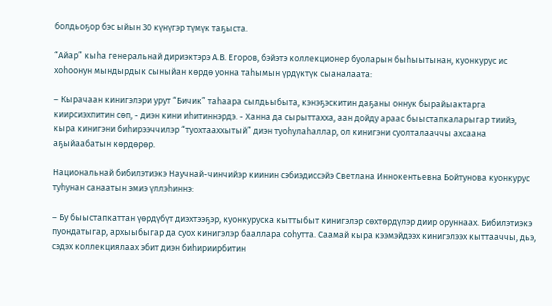болдьоҕор бэс ыйын 30 күнүгэр түмүк таҕыста.

“Айар” кыһа генеральнай дириэктэрэ А.В. Егоров, бэйэтэ коллекционер буоларын быһыытынан, куонкурус ис хоһоонун мындырдык сыныйан көрдө уонна таһымын үрдүктүк сыаналаата:

– Кырачаан кинигэлэри урут “Бичик” таһаара сылдьыбыта, кэнэҕэскитин даҕаны оннук бырайыактарга киирсиэхпитин сөп, - диэн кини иһитиннэрдэ. - Ханна да сырыттахха, аан дойду араас быыстапкаларыгар тиийэ, кыра кинигэни биһирээччилэр “туохтааххытый” диэн туоһулаһаллар, ол кинигэни суолталааччы ахсаана аҕыйаабатын көрдөрөр.

Национальнай бибилэтиэкэ Научнай-чинчийэр киинин сэбиэдиссэйэ Светлана Иннокентьевна Бойтунова куонкурус туһунан санаатын эмиэ үллэһиннэ:

– Бу быыстапкаттан үөрдүбүт диэхтээҕэр, куонкуруска кыттыбыт кинигэлэр сөхтөрдүлэр диир оруннаах. Бибилэтиэкэ пуондатыгар, архыыбыгар да суох кинигэлэр бааллара соһутта. Саамай кыра кээмэйдээх кинигэлээх кыттааччы, дьэ, сэдэх коллекциялаах эбит диэн биһириирбитин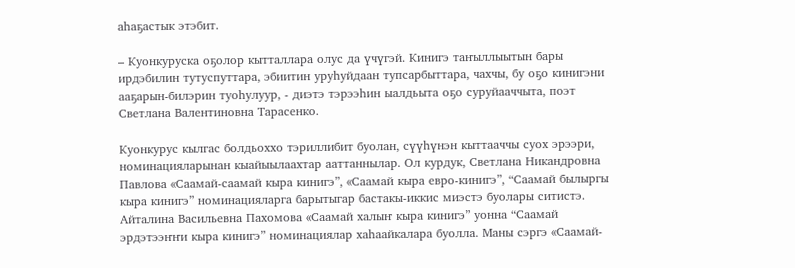аһаҕастык этэбит.

– Куонкуруска оҕолор кытталлара олус да үчүгэй. Кинигэ таҥыллыытын бары ирдэбилин тутуспуттара, эбиитин уруһуйдаан тупсарбыттара, чахчы, бу оҕо кинигэни ааҕарын-билэрин туоһулуур, - диэтэ тэрээһин ыалдьыта оҕо суруйааччыта, поэт Светлана Валентиновна Тарасенко.

Куонкурус кылгас болдьоххо тэриллибит буолан, сүүһүнэн кыттааччы суох эрээри, номинацияларынан кыайыылаахтар ааттаннылар. Ол курдук, Светлана Никандровна Павлова «Саамай-саамай кыра кинигэ”, «Саамай кыра евро-кинигэ”, “Саамай былыргы кыра кинигэ” номинацияларга барытыгар бастакы-иккис миэстэ буолары ситистэ. Айталина Васильевна Пахомова «Саамай халыҥ кыра кинигэ” уонна “Саамай эрдэтээҥҥи кыра кинигэ” номинациялар хаһаайкалара буолла. Маны сэргэ «Саамай-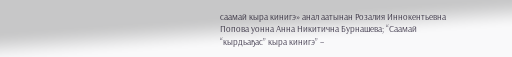саамай кыра кинигэ» анал аатынан Розалия Иннокентьевна Попова уонна Анна Никитична Бурнашева; “Саамай  “кырдьаҕас” кыра кинигэ” –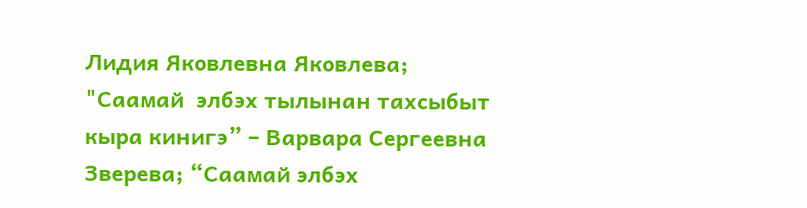Лидия Яковлевна Яковлева; "Саамай  элбэх тылынан тахсыбыт кыра кинигэ” – Варвара Сергеевна Зверева; “Саамай элбэх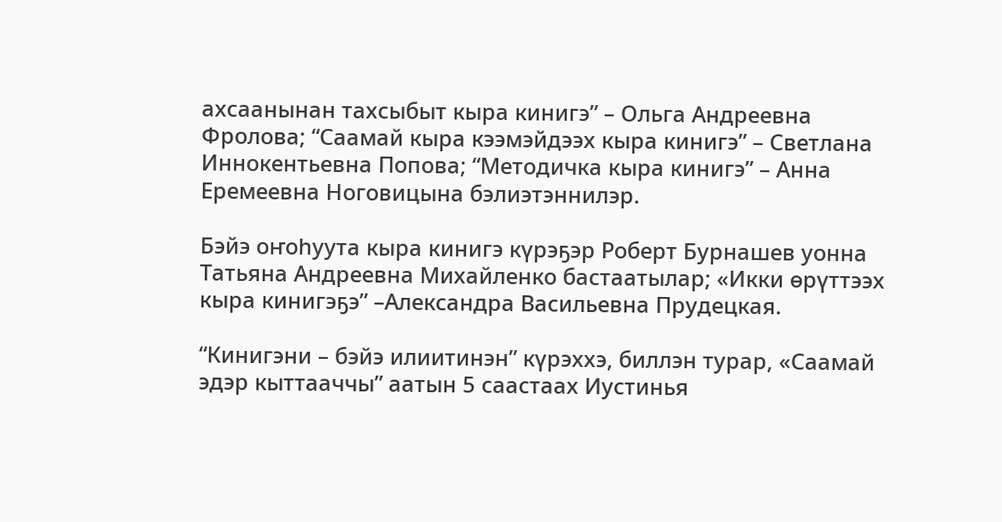ахсаанынан тахсыбыт кыра кинигэ” – Ольга Андреевна Фролова; “Саамай кыра кээмэйдээх кыра кинигэ” – Светлана Иннокентьевна Попова; “Методичка кыра кинигэ” – Анна Еремеевна Ноговицына бэлиэтэннилэр.

Бэйэ оҥоһуута кыра кинигэ күрэҕэр Роберт Бурнашев уонна Татьяна Андреевна Михайленко бастаатылар; «Икки өрүттээх кыра кинигэҕэ” –Александра Васильевна Прудецкая.

“Кинигэни – бэйэ илиитинэн” күрэххэ, биллэн турар, «Саамай эдэр кыттааччы” аатын 5 саастаах Иустинья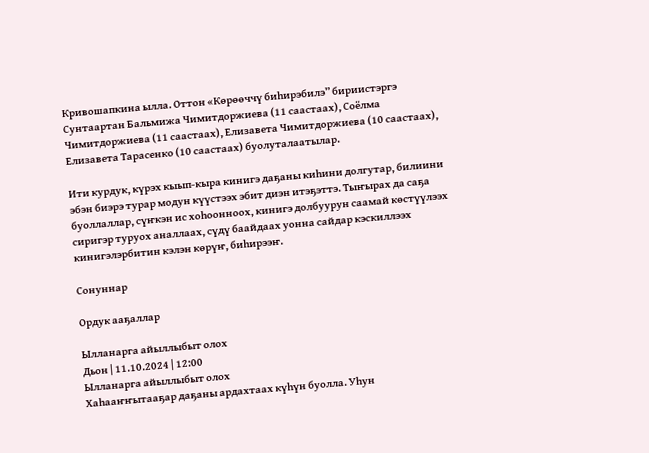Кривошапкина ылла. Оттон «Көрөөччү биһирэбилэ” бириистэргэ Сунтаартан Бальмижа Чимитдоржиева (11 саастаах), Соёлма Чимитдоржиева (11 саастаах), Елизавета Чимитдоржиева (10 саастаах), Елизавета Тарасенко (10 саастаах) буолуталаатылар.

Ити курдук, күрэх кыып-кыра кинигэ даҕаны киһини долгутар, билиини эбэн биэрэ турар модун күүстээх эбит диэн итэҕэттэ. Тыҥырах да саҕа буоллаллар, сүҥкэн ис хоһоонноох, кинигэ долбуурун саамай көстүүлээх сиригэр туруох аналлаах, сүдү баайдаах уонна сайдар кэскиллээх кинигэлэрбитин кэлэн көрүҥ, биһирээҥ.

Сонуннар

Ордук ааҕаллар

Ылланарга айыллыбыт олох
Дьон | 11.10.2024 | 12:00
Ылланарга айыллыбыт олох
Хаһааҥҥытааҕар даҕаны ардахтаах күһүн буолла. Уһун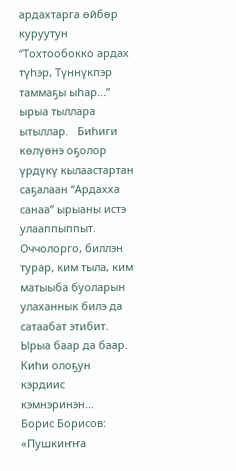ардахтарга өйбөр куруутун “Тохтообокко ардах түһэр, Түннүкпэр таммаҕы ыһар...” ырыа тыллара ытыллар.   Биһиги көлүөнэ оҕолор үрдүкү кылаастартан саҕалаан “Ардахха санаа” ырыаны истэ улааппыппыт. Оччолорго, биллэн турар, ким тыла, ким матыыба буоларын улаханнык билэ да сатаабат этибит. Ырыа баар да баар. Киһи олоҕун кэрдиис кэмнэринэн...
Борис Борисов: «Пушкиҥҥа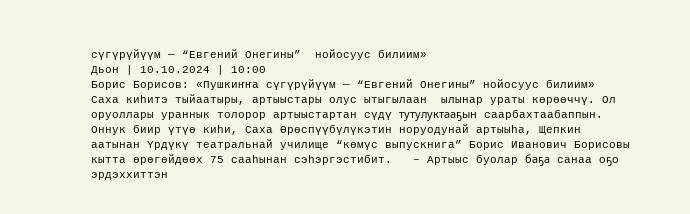сүгүрүйүүм — “Евгений Онегины”  нойосуус билиим»
Дьон | 10.10.2024 | 10:00
Борис Борисов: «Пушкиҥҥа сүгүрүйүүм — “Евгений Онегины” нойосуус билиим»
Саха киһитэ тыйаатыры, артыыстары олус ытыгылаан  ылынар ураты көрөөччү. Ол оруоллары ураннык толорор артыыстартан сүдү тутулуктааҕын саарбахтаабаппын. Оннук биир үтүө киһи, Саха Өрөспүүбүлүкэтин норуодунай артыыһа, Щепкин аатынан Үрдүкү театральнай училище “көмүс выпускнига” Борис Иванович Борисовы кытта өрөгөйдөөх 75 сааһынан сэһэргэстибит.   – Артыыс буолар баҕа санаа оҕо эрдэххиттэн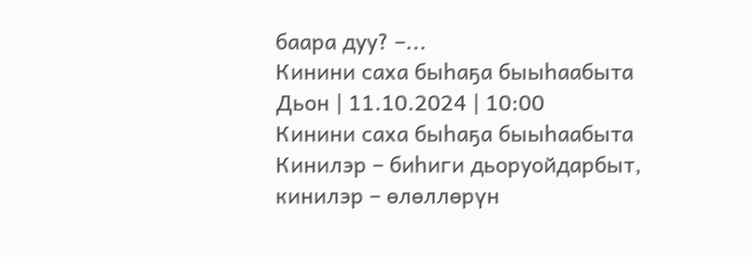баара дуу? –...
Кинини саха быһаҕа быыһаабыта
Дьон | 11.10.2024 | 10:00
Кинини саха быһаҕа быыһаабыта
Кинилэр – биһиги дьоруойдарбыт, кинилэр – өлөллөрүн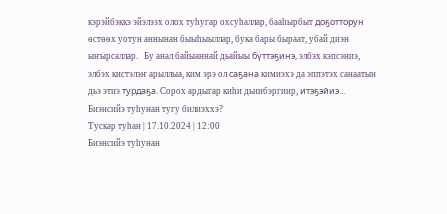кэрэйбэккэ эйэлээх олох туһугар охсуһаллар, бааһырбыт доҕотторун өстөөх уотун аннынан быыһыыллар, бука бары быраат, убай диэн ыҥырсаллар.   Бу анал байыаннай дьайыы бүттэҕинэ, элбэх кэпсэниэ, элбэх кистэлэҥ арыллыа, ким эрэ ол саҕана кимиэхэ да эппэтэх санаатын дьэ этиэ турдаҕа. Сорох ардыгар киһи дьиибэргиир, итэҕэйиэ...
Биэнсийэ туһунан тугу билиэххэ?
Тускар туһан | 17.10.2024 | 12:00
Биэнсийэ туһунан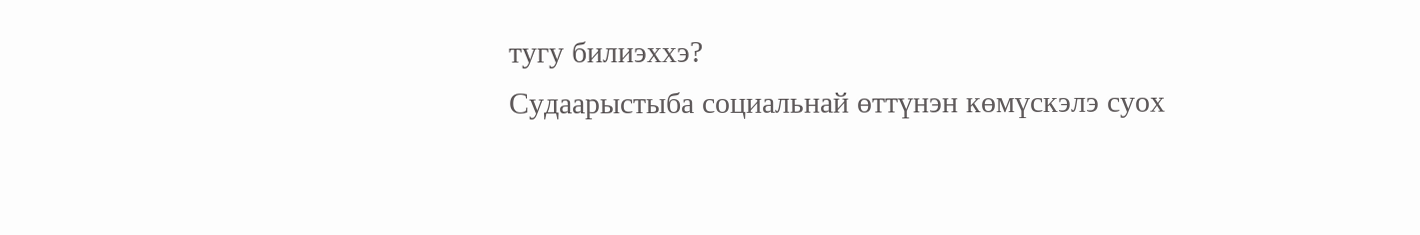тугу билиэххэ?
Судаарыстыба социальнай өттүнэн көмүскэлэ суох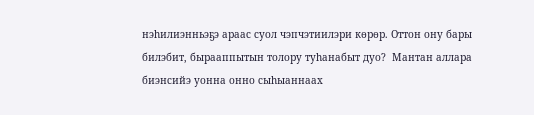нэһилиэнньэҕэ араас суол чэпчэтиилэри көрөр. Оттон ону бары билэбит, бырааппытын толору туһанабыт дуо?  Мантан аллара биэнсийэ уонна онно сыһыаннаах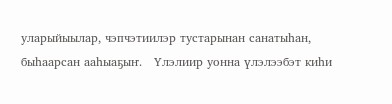уларыйыылар, чэпчэтиилэр тустарынан санатыһан, быһаарсан ааһыаҕыҥ.   Үлэлиир уонна үлэлээбэт киһи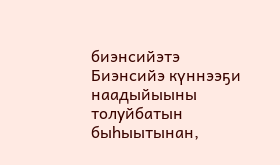биэнсийэтэ Биэнсийэ күннээҕи наадыйыыны толуйбатын быһыытынан,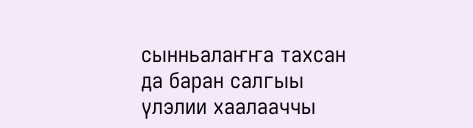сынньалаҥҥа тахсан да баран салгыы үлэлии хаалааччы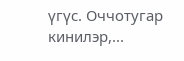үгүс. Оччотугар кинилэр,...